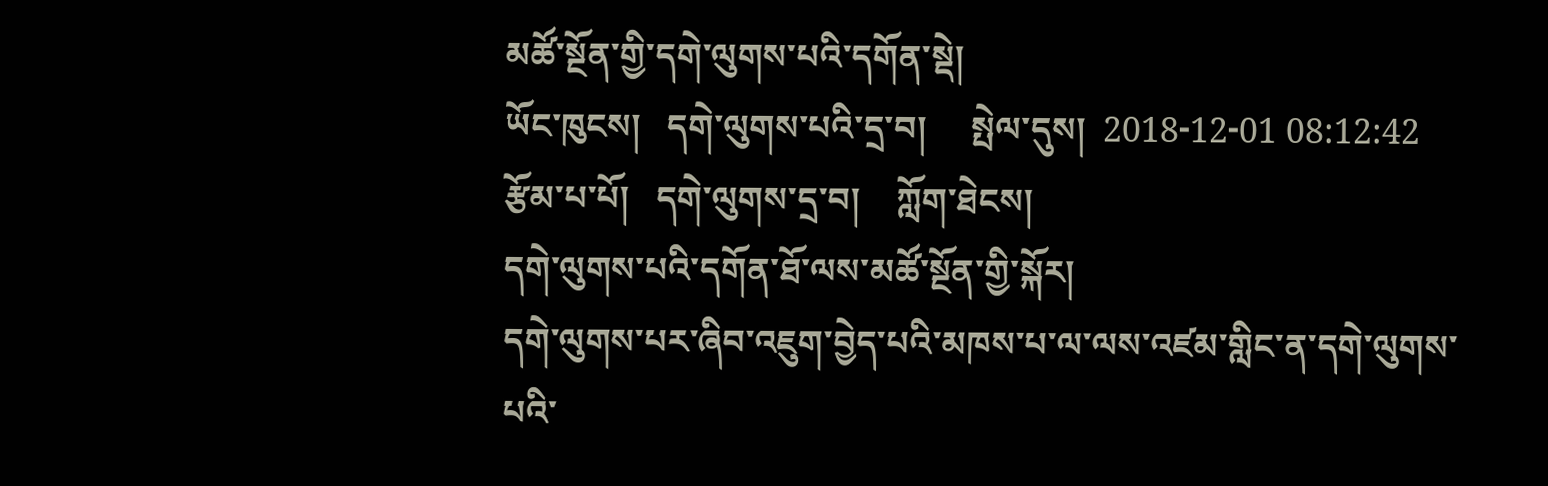མཚོ་སྔོན་གྱི་དགེ་ལུགས་པའི་དགོན་སྡེ།
ཡོང་ཁུངས།   དགེ་ལུགས་པའི་དྲ་བ།     སྤེལ་དུས།  2018-12-01 08:12:42     རྩོམ་པ་པོ།   དགེ་ལུགས་དྲ་བ།    ཀློག་ཐེངས།
དགེ་ལུགས་པའི་དགོན་ཐོ་ལས་མཚོ་སྔོན་གྱི་སྐོར།
དགེ་ལུགས་པར་ཞིབ་འཇུག་བྱེད་པའི་མཁས་པ་ལ་ལས་འཛམ་གླིང་ན་དགེ་ལུགས་པའི་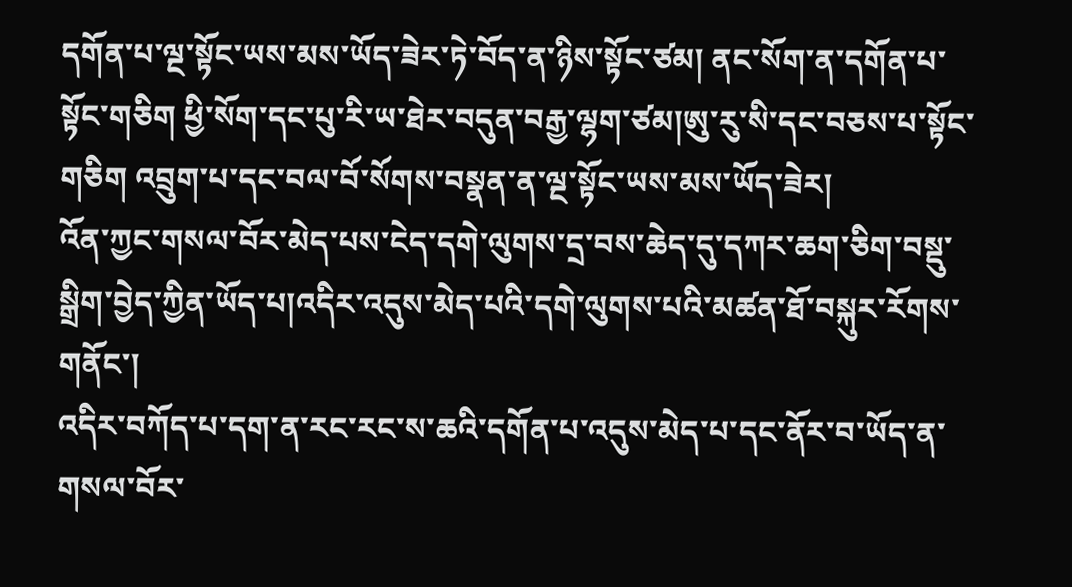དགོན་པ་ལྔ་སྟོང་ཡས་མས་ཡོད་ཟེར་ཏེ་བོད་ན་ཉིས་སྟོང་ཙམ། ནང་སོག་ན་དགོན་པ་སྟོང་གཅིག ཕྱི་སོག་དང་པུ་རི་ཡ་ཐེར་བདུན་བརྒྱ་ལྷག་ཙམ།ཨུ་རུ་སི་དང་བཅས་པ་སྟོང་གཅིག འབྲུག་པ་དང་བལ་བོ་སོགས་བསྣན་ན་ལྔ་སྟོང་ཡས་མས་ཡོད་ཟེར།
འོན་ཀྱང་གསལ་བོར་མེད་པས་ངེད་དགེ་ལུགས་དྲ་བས་ཆེད་དུ་དཀར་ཆག་ཅིག་བསྡུ་སྒྲིག་བྱེད་ཀྱིན་ཡོད་པ།འདིར་འདུས་མེད་པའི་དགེ་ལུགས་པའི་མཚན་ཐོ་བསྐུར་རོགས་གནོང་།
འདིར་བཀོད་པ་དག་ན་རང་རང་ས་ཆའི་དགོན་པ་འདུས་མེད་པ་དང་ནོར་བ་ཡོད་ན་གསལ་བོར་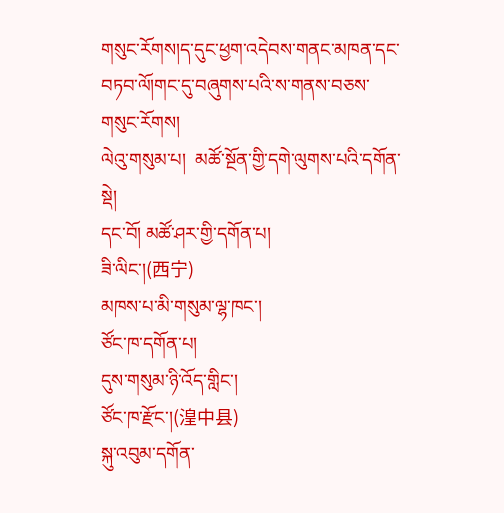གསུང་རོགས།ད་དུང་ཕྱག་འདེབས་གནང་མཁན་དང་བཏབ་ལོ།གང་དུ་བཞུགས་པའི་ས་གནས་བཅས་གསུང་རོགས།
ལེའུ་གསུམ་པ།  མཚོ་སྔོན་གྱི་དགེ་ལུགས་པའི་དགོན་སྡེ།
དང་བོ། མཚོ་ཤར་གྱི་དགོན་པ།
ཟི་ལིང་།(西宁)
མཁས་པ་མི་གསུམ་ལྷ་ཁང་།
ཙོང་ཁ་དགོན་པ།
དུས་གསུམ་ཉི་འོད་གླིང་།
ཙོང་ཁ་རྫོང་།(湟中县)
སྐུ་འབུམ་དགོན་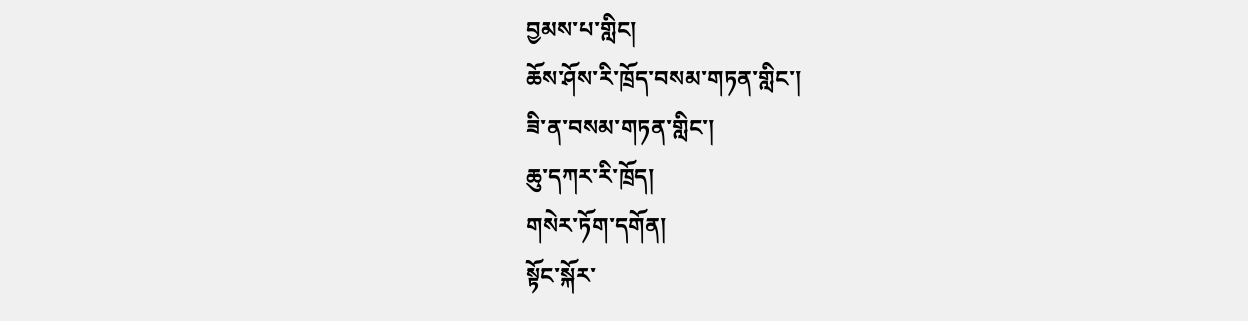བྱམས་པ་གླིང།
ཆོས་ཤོས་རི་ཁྲོད་བསམ་གཏན་གླིང་།
ཟི་ན་བསམ་གཏན་གླིང་།
ཆུ་དཀར་རི་ཁྲོད།
གསེར་ཏོག་དགོན།
སྟོང་སྐོར་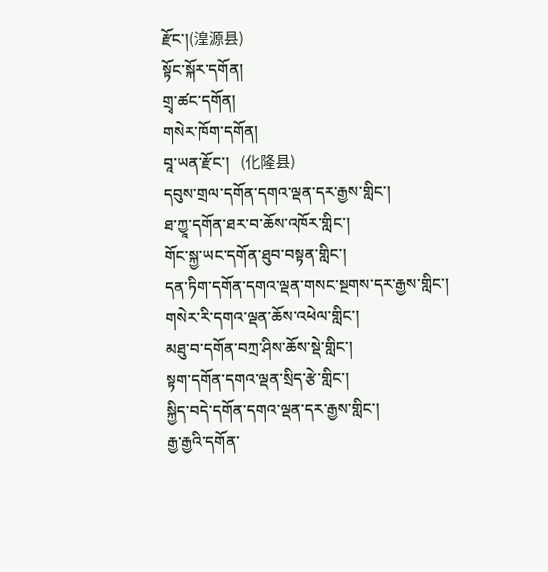རྫོང་།(湟源县)
སྟོང་སྐོར་དགོན།
གྲྭ་ཚང་དགོན།
གསེར་ཁོག་དགོན།
བཱ་ཡན་རྫོང་།   (化隆县)
དབུས་གྲལ་དགོན་དགའ་ལྡན་དར་རྒྱས་གླིང་།
ཐ་ཀྱཱ་དགོན་ཐར་བ་ཆོས་འཁོར་གླིང་།
གོང་སྐྱ་ཡང་དགོན་ཐུབ་བསྟན་གླིང་།
དན་ཏིག་དགོན་དགའ་ལྡན་གསང་སྔགས་དར་རྒྱས་གླིང་།
གསེར་རི་དགའ་ལྡན་ཆོས་འཕེལ་གླིང་།
མཐུ་བ་དགོན་བཀྲ་ཤིས་ཆོས་སྡེ་གླིང་།
སྟག་དགོན་དགའ་ལྡན་སྲིད་རྩེ་གླིང་།
སྐྱིད་བདེ་དགོན་དགའ་ལྡན་དར་རྒྱས་གླིང་།
རྒྱ་རྒྱའི་དགོན་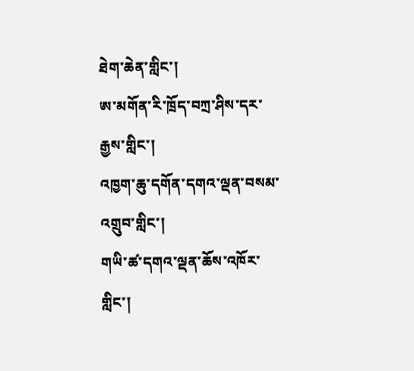ཐེག་ཆེན་གླིང་།
ཨ་མགོན་རི་ཁྲོད་བཀྲ་ཤིས་དར་རྒྱས་གླིང་།
འཁྱག་ཆུ་དགོན་དགའ་ལྡན་བསམ་འགྲུབ་གླིང་།
གཡི་ཚ་དགའ་ལྡན་ཆོས་འཁོར་གླིང་།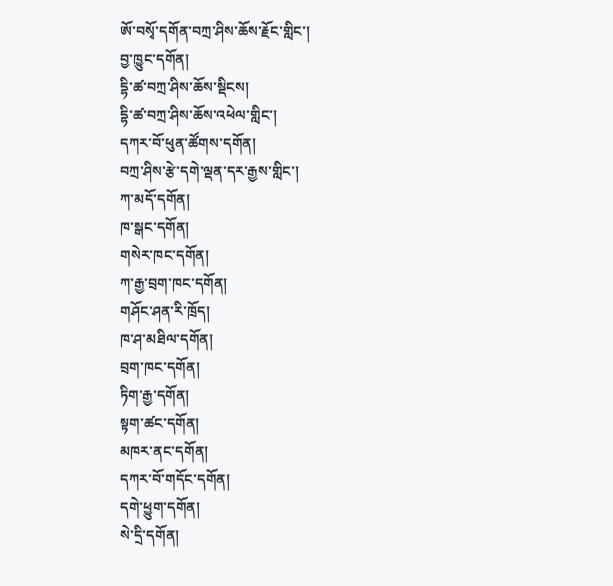ཨོ་བསྭོ་དགོན་བཀྲ་ཤིས་ཆོས་རྗོང་གླིང་།
བྱ་ཁྱུང་དགོན།
དྷི་ཚ་བཀྲ་ཤིས་ཆོས་སྡིངས།
དྷི་ཚ་བཀྲ་ཤིས་ཆོས་འཕེལ་གླིང་།
དཀར་བོ་ཕུན་ཚོགས་དགོན།
བཀྲ་ཤིས་རྩེ་དགེ་ལྡན་དར་རྒྱས་གླིང་།
ཀ་མདོ་དགོན།
ཁ་སྒང་དགོན།
གསེར་ཁང་དགོན།
ཀ་རྒྱ་བྲག་ཁང་དགོན།
གཤོང་ཤན་རི་ཁྲོད།
ཁ་ཤ་མཐིལ་དགོན།
བྲག་ཁང་དགོན།
ཏིག་རྒྱ་དགོན།
སྟག་ཚང་དགོན།
མཁར་ནང་དགོན།
དཀར་བོ་གདོང་དགོན།
དགེ་ཕྱུག་དགོན།
སེ་དྲི་དགོན།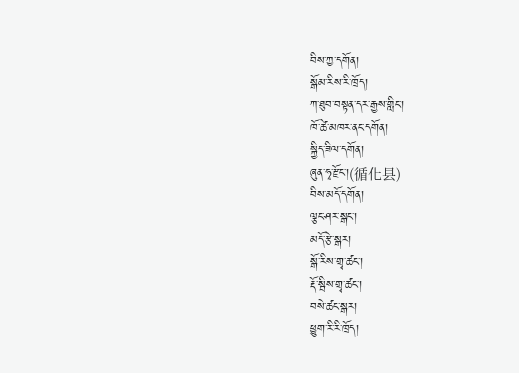བིས་ཀྱ་དགོན།
སྒོམ་རིས་རི་ཁྲོད།
ཀ་ཐུབ་བསྟན་དར་རྒྱས་གླིང་།
ཁོ་ཚེ་མཁར་ནང་དགོན།
སྐྱིད་ཟིལ་དགོན།
ཞུན་ཧྭ་རྫོང་།(循化县)
བིས་མདོ་དགོན།
ལྕང་ཤར་སྒང་།
མདོ་རྩེ་སྒར།
སྒོ་རིས་གྲྭ་ཚང་།
རྡོ་སྦིས་གྲྭ་ཚང་།
བསེ་ཚང་སྒར།
ཕྱུག་རི་རི་ཁྲོད།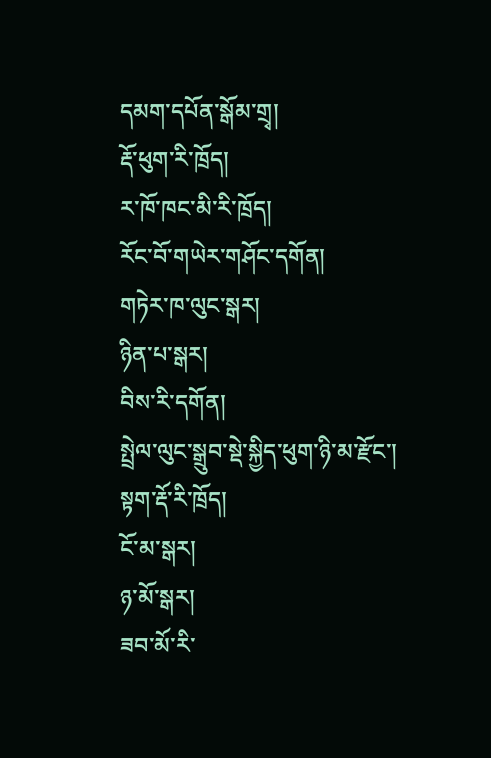དམག་དཔོན་སྒོམ་གྲྭ།
རྡོ་ཕུག་རི་ཁྲོད།
ར་ཁོ་ཁང་མི་རི་ཁྲོད།
རོང་བོ་གཡེར་གཤོང་དགོན།
གཏེར་ཁ་ལུང་སྒར།
ཉིན་པ་སྒར།
བིས་རི་དགོན།
སྤྲེལ་ལུང་སྒྲུབ་སྡེ་སྐྱིད་ཕུག་ཉི་མ་རྫོང་།
སྟག་རྡོ་རི་ཁྲོད།
ངོ་མ་སྒར།
ཉ་མོ་སྒར།
ཟབ་མོ་རི་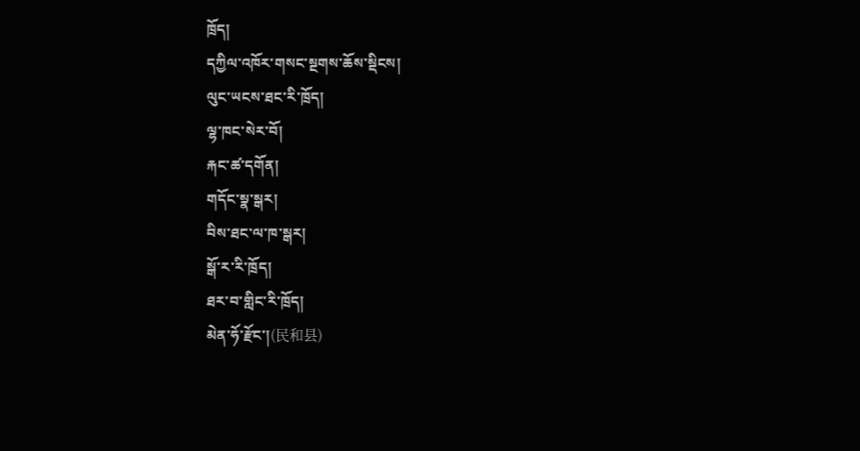ཁྲོད།
དཀྱིལ་འཁོར་གསང་སྔགས་ཆོས་སྡིངས།
ལུང་ཡངས་ཐང་རི་ཁྲོད།
ལྷ་ཁང་སེར་བོ།
རྐང་ཚ་དགོན།
གདོང་སྣ་སྒར།
བིས་ཐང་ལ་ཁ་སྒར།
སྒོ་ར་རི་ཁྲོད།
ཐར་བ་གླིང་རི་ཁྲོད།
མེན་ཧོ་རྫོང་།(民和县)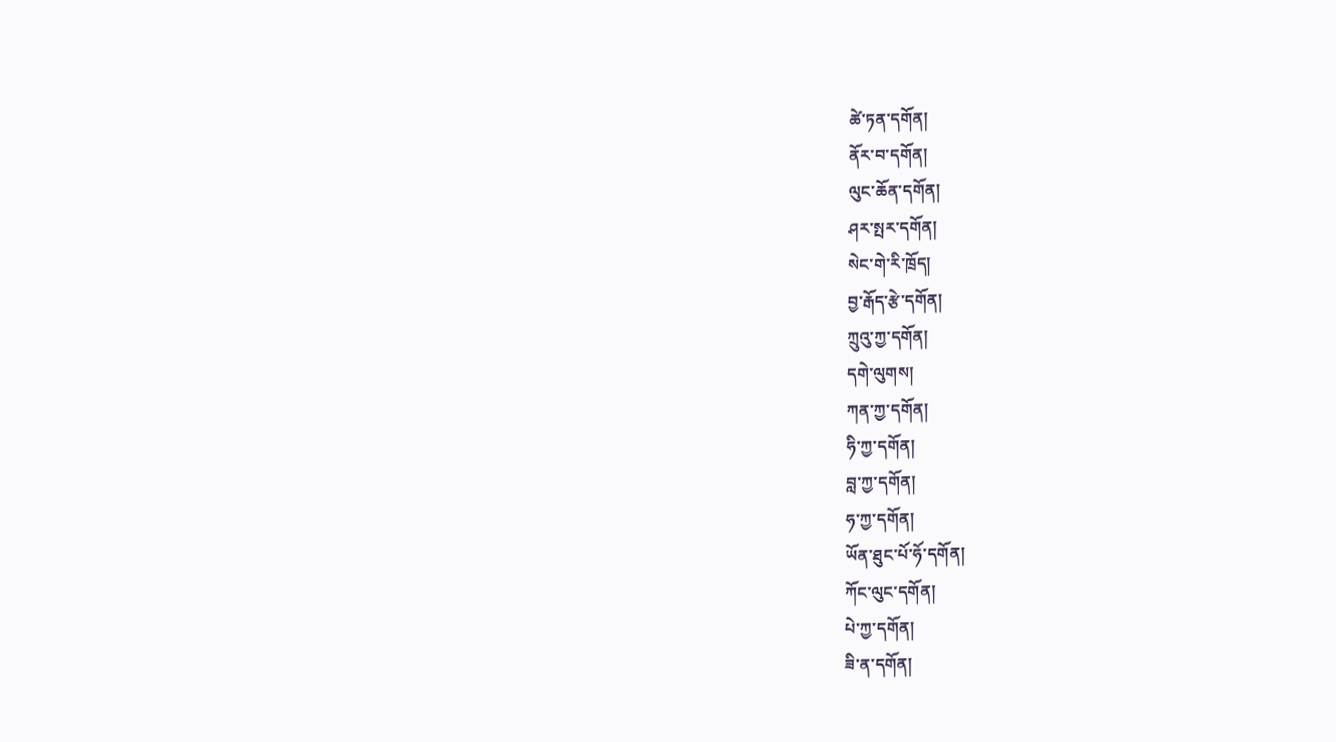ཚེ་ཏན་དགོན།
ནོར་བ་དགོན།
ལུང་ཆོན་དགོན།
ཤར་སྤར་དགོན།
སེང་གེ་རི་ཁྲོད།
བྱ་རྒོད་རྩེ་དགོན།
ཀྲུའུ་ཀྱ་དགོན།
དགེ་ལུགས།
ཀན་ཀྱ་དགོན།
ཧི་ཀྱ་དགོན།
བླ་ཀྱ་དགོན།
ཧ་ཀྱ་དགོན།
ཡོན་ཐུང་པོ་ཧོ་དགོན།
ཀོང་ལུང་དགོན།
པེ་ཀྱ་དགོན།
ཟི་ན་དགོན།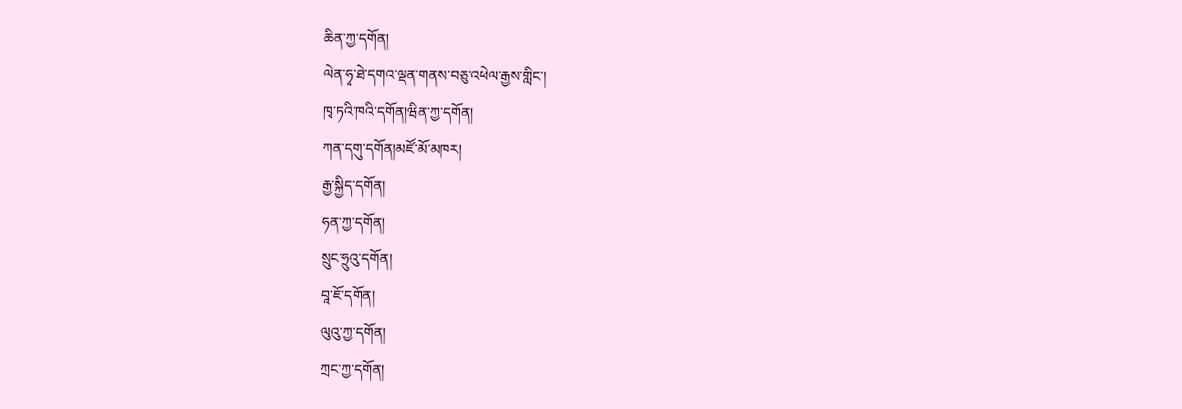ཆིན་ཀྱ་དགོན།
ལེན་ཧྭ་ཐེ་དགའ་ལྡན་གནས་བཅུ་འཕེལ་རྒྱས་གླིང་།
ཁྭ་ཏའི་ཁའི་དགོན།ཝིན་ཀྱ་དགོན།
ཀན་དགུ་དགོན།མཛོ་མོ་མཁར།
རྒྱ་སྐྱིད་དགོན།
ཧན་ཀྱ་དགོན།
སྲུང་ཧྲུའུ་དགོན།
བཱ་ཇོ་དགོན།
ལུའུ་ཀྱ་དགོན།
ཀྲང་ཀྱ་དགོན།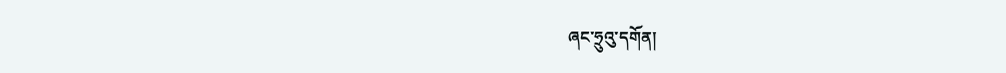ཞང་ཧྲུའུ་དགོན།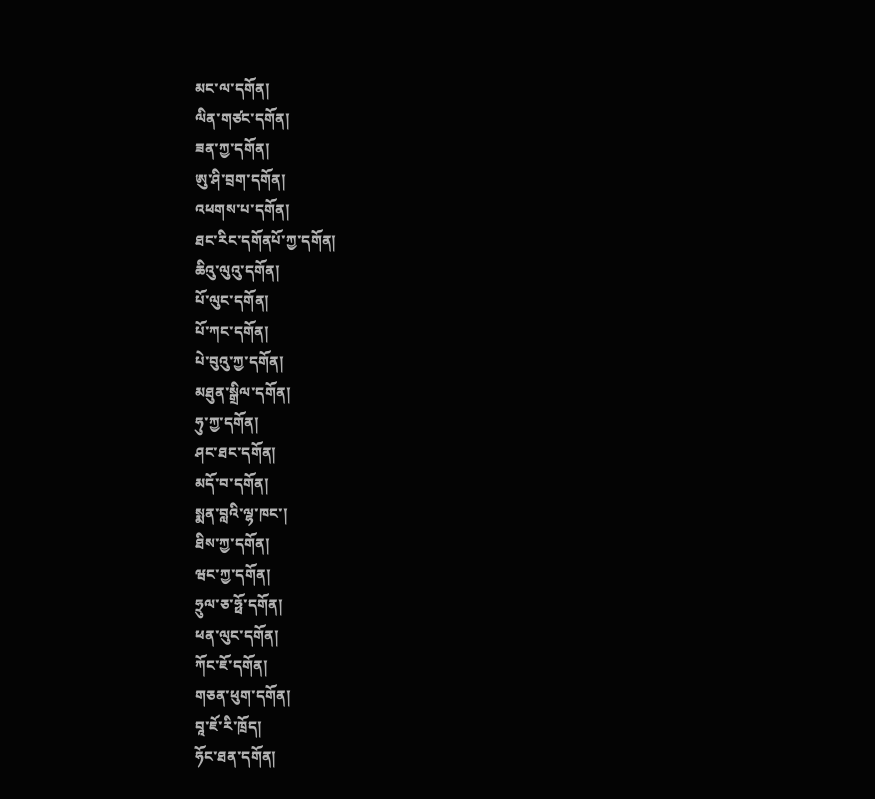མང་ལ་དགོན།
ལིན་གཙང་དགོན།
ཟན་ཀྱ་དགོན།
ཨུ་ཤི་བྲག་དགོན།
འཕགས་པ་དགོན།
ཐང་རིང་དགོནཔོ་ཀྱ་དགོན།
ཆིའུ་ལུའུ་དགོན།
པོ་ལུང་དགོན།
པོ་ཀང་དགོན།
པེ་བུའུ་ཀྱ་དགོན།
མཐུན་སྒྲིལ་དགོན།
ཧུ་ཀྱ་དགོན།
ཤང་ཐང་དགོན།
མདོ་བ་དགོན།
སྨན་བླའི་ལྷ་ཁང་།
ཐིས་ཀྱ་དགོན།
ཝང་ཀྱ་དགོན།
ཧྲུལ་ཅ་ཧྥོ་དགོན།
ཕན་ལུང་དགོན།
ཀོང་ཇོ་དགོན།
གཅན་ཕུག་དགོན།
བཱ་ཇོ་རི་ཁྲོད།
ཧོང་ཐན་དགོན།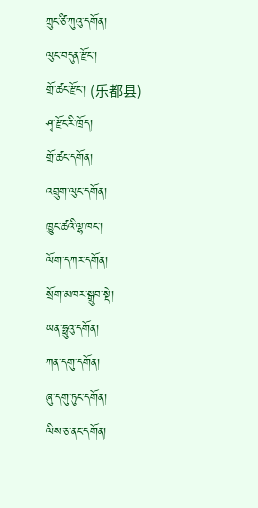ཀྲུང་ཙི་ཀུའུ་དགོན།
ལུང་བདུན་རྫོང་།
གྲོ་ཚང་རྫོང་། (乐都县)
ཤྭ་རྫོང་རི་ཁྲོད།
གྲོ་ཚང་དགོན།
འབྲུག་ལུང་དགོན།
ཁྱུང་ཚའི་ལྷ་ཁང་།
ལོག་དཀར་དགོན།
སྲོག་མཁར་སྒྲུབ་སྡེ།
ཡན་ཧྥུའུ་དགོན།
ཀན་དགུ་དགོན།
ཞུ་དགུ་ཏུང་དགོན།
ལིས་ཅ་ནང་དགོན།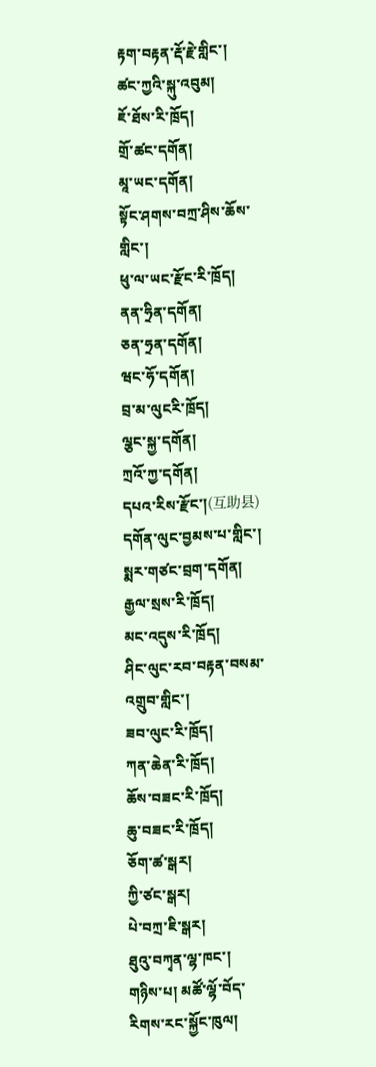རྟག་བརྟན་རྡོ་རྗེ་གླིང་།
ཚང་ཀྱའི་སྐུ་འབུམ།
ཇོ་ཐོས་རི་ཁྲོད།
གྲོ་ཚང་དགོན།
མཱ་ཡང་དགོན།
སྟོང་ཤགས་བཀྲ་ཤིས་ཆོས་གླིང་།
ཕུ་ལ་ཡང་རྫོང་རི་ཁྲོད།
ནན་ཧྲིན་དགོན།
ཅན་ཧྲན་དགོན།
ཝང་ཧོ་དགོན།
བྲ་མ་ལུངརི་ཁྲོད།
ལྕང་སྐྱ་དགོན།
ཀྲའོ་ཀྱ་དགོན།
དཔའ་རིས་རྫོང་།(互助县)
དགོན་ལུང་བྱམས་པ་གླིང་།
སྨར་གཙང་བྲག་དགོན།
རྒྱལ་སྲས་རི་ཁྲོད།
མང་འདུས་རི་ཁྲོད།
ཤིང་ལུང་རབ་བརྟན་བསམ་འགྲུབ་གླིང་།
ཟབ་ལུང་རི་ཁྲོད།
ཀན་ཆེན་རི་ཁྲོད།
ཆོས་བཟང་རི་ཁྲོད།
ཆུ་བཟང་རི་ཁྲོད།
ཅོག་ཚ་སྒར།
ཀྱི་ཙང་སྒར།
པེ་བཀྲ་ཇི་སྒར།
ཐུའུ་བཀྭན་ལྷ་ཁང་།
གཉིས་པ། མཚོ་ལྷོ་བོད་རིགས་རང་སྐྱོང་ཁུལ།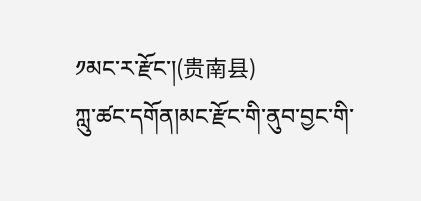༡མང་ར་རྫོང་།(贵南县)
ཀླུ་ཚང་དགོན།མང་རྫོང་གི་ནུབ་བྱང་གི་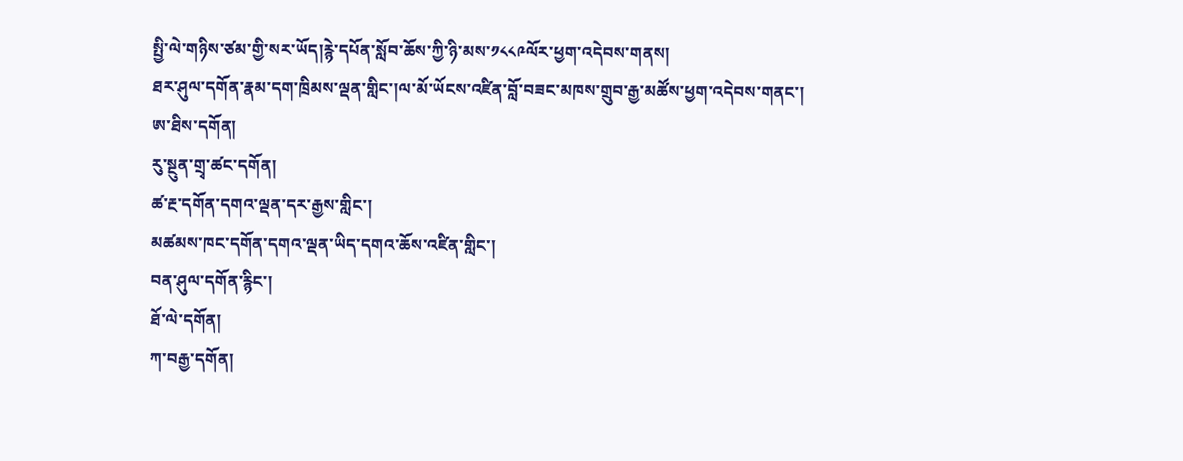སྤྱི་ལེ་གཉིས་ཙམ་གྱི་སར་ཡོད།རྙེ་དཔོན་སློབ་ཆོས་ཀྱི་ཉི་མས་༡༨༨༩ལོར་ཕྱག་འདེབས་གནས།
ཐར་ཤུལ་དགོན་རྣམ་དག་ཁྲིམས་ལྡན་གླིང་།ལ་མོ་ཡོངས་འཛིན་བློ་བཟང་མཁས་གྲུབ་རྒྱ་མཚོས་ཕྱག་འདེབས་གནང་།
ཨ་ཐིས་དགོན།
རུ་སྔུན་གྲྭ་ཚང་དགོན།
ཚ་རྔ་དགོན་དགའ་ལྡན་དར་རྒྱས་གླིང་།
མཚམས་ཁང་དགོན་དགའ་ལྡན་ཡིད་དགའ་ཆོས་འཛིན་གླིང་།
བན་ཤུལ་དགོན་རྙིང་།
ཐོ་ལེ་དགོན།
ཀ་བརྒྱ་དགོན།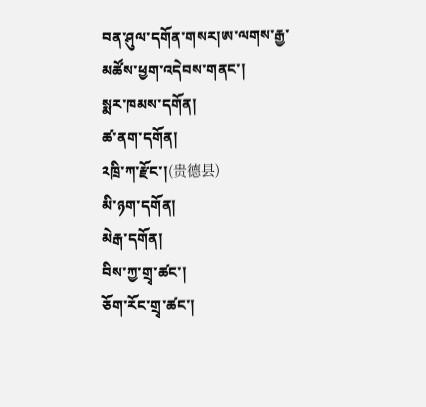བན་ཤུལ་དགོན་གསར།ཨ་ལགས་རྒྱ་མཚོས་ཕྱག་འདེབས་གནང་།
སྨར་ཁམས་དགོན།
ཚ་ནག་དགོན།
༢ཁྲི་ཀ་རྫོང་།(贵德县)
མི་ཉག་དགོན།
མེརྒ་དགོན།
བིས་ཀྱ་གྲྭ་ཚང་།
ཅོག་རོང་གྲྭ་ཚང་།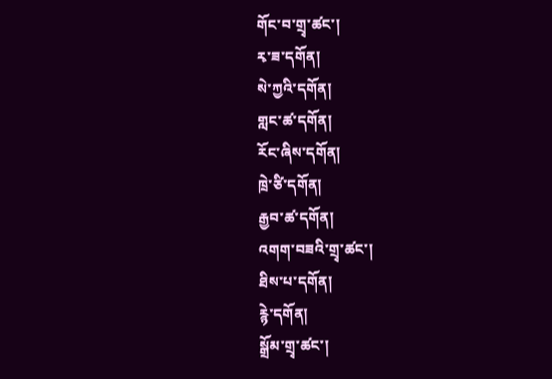གོང་བ་གྲྭ་ཚང་།
རྭ་ཟ་དགོན།
སེ་ཀྱའི་དགོན།
གླང་ཚ་དགོན།
རོང་ཞིས་དགོན།
ཁྲེ་ཙི་དགོན།
རྒྱབ་ཚ་དགོན།
འགག་བཟའི་གྲྭ་ཚང་།
ཐིས་པ་དགོན།
རྙེ་དགོན།
སྒྲོམ་གྲྭ་ཚང་།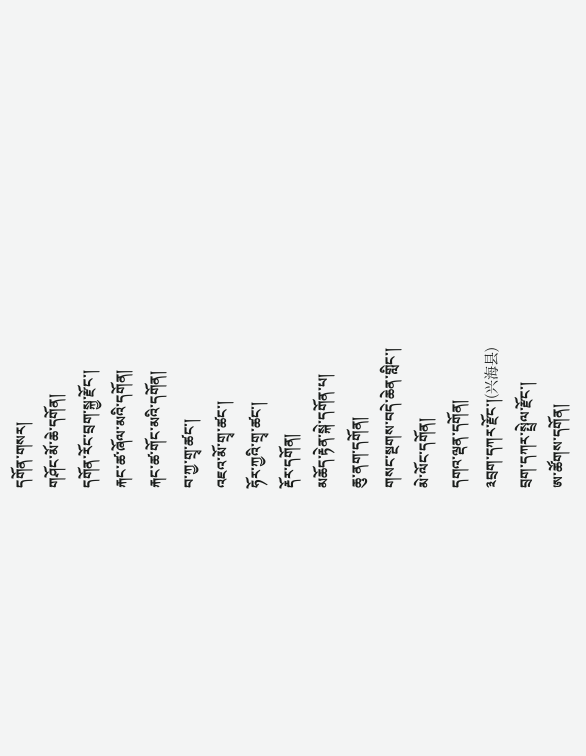དགོན་གསར།
གཤོང་མོ་ཆེ་དགོན།
དགོན་རོང་བྲག་སྐྱ་རྫོང་།
རྐང་ཚ་ཞོལ་མའི་དགོན།
རྐང་ཚ་གོང་མའི་དགོན།
བ་ཀྱ་གྲྭ་ཚང་།
འཇའ་མོ་གྲྭ་ཚང་།
ཧོར་ཀྱའི་གྲྭ་ཚང་།
རྡོར་དགོན།
མཆོད་རྟེན་སྐེ་དགོན་པ།
ཆུ་ནག་དགོན།
གསང་སྔགས་བདེ་ཆེན་གླིང་།
མེ་ལོང་དགོན།
དགའ་ལྡན་དགོན།
༣བྲག་དཀར་རྫོང་།(兴海县)
བྲག་དཀར་སྤྲེལ་རྫོང་།
ཨ་ཚོགས་དགོན།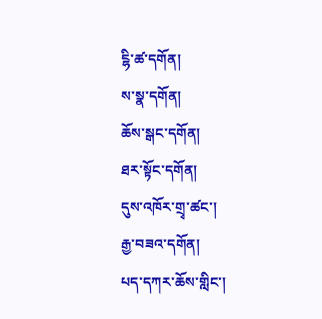ངྷི་ཚ་དགོན།
ས་སྣ་དགོན།
ཆོས་སྒང་དགོན།
ཐར་སྟོང་དགོན།
དུས་འཁོར་གྲྭ་ཚང་།
རྒྱ་བཟའ་དགོན།
པད་དཀར་ཆོས་གླིང་།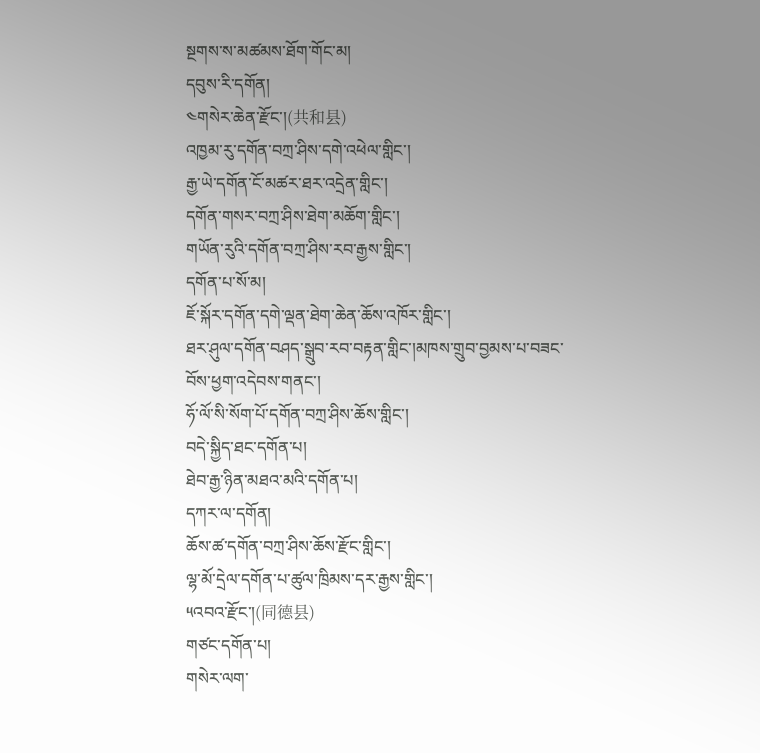སྔགས་ས་མཚམས་ཐོག་གོང་མ།
དབུས་རི་དགོན།
༤གསེར་ཆེན་རྫོང་།(共和县)
འཁྱམ་རུ་དགོན་བཀྲ་ཤིས་དགེ་འཕེལ་གླིང་།
རྒྱ་ཡེ་དགོན་ངོ་མཚར་ཐར་འདྲེན་གླིང་།
དགོན་གསར་བཀྲ་ཤིས་ཐེག་མཆོག་གླིང་།
གཡོན་རུའི་དགོན་བཀྲ་ཤིས་རབ་རྒྱས་གླིང་།
དགོན་པ་སོ་མ།
ཇོ་སྐོར་དགོན་དགེ་ལྡན་ཐེག་ཆེན་ཆོས་འཁོར་གླིང་།
ཐར་ཤུལ་དགོན་བཤད་སྒྲུབ་རབ་བརྟན་གླིང་།མཁས་གྲུབ་བྱམས་པ་བཟང་བོས་ཕྱག་འདེབས་གནང་།
ཧོ་ལོ་སི་སོག་པོ་དགོན་བཀྲ་ཤིས་ཆོས་གླིང་།
བདེ་སྐྱིད་ཐང་དགོན་པ།
ཐེབ་རྒྱ་ཉིན་མཐའ་མའི་དགོན་པ།
དཀར་ལ་དགོན།
ཆོས་ཚ་དགོན་བཀྲ་ཤིས་ཆོས་རྫོང་གླིང་།
ལྷ་མོ་དྲེལ་དགོན་པ་ཚུལ་ཁྲིམས་དར་རྒྱས་གླིང་།
༥འབའ་རྫོང་།(同德县)
གཙང་དགོན་པ།
གསེར་ལག་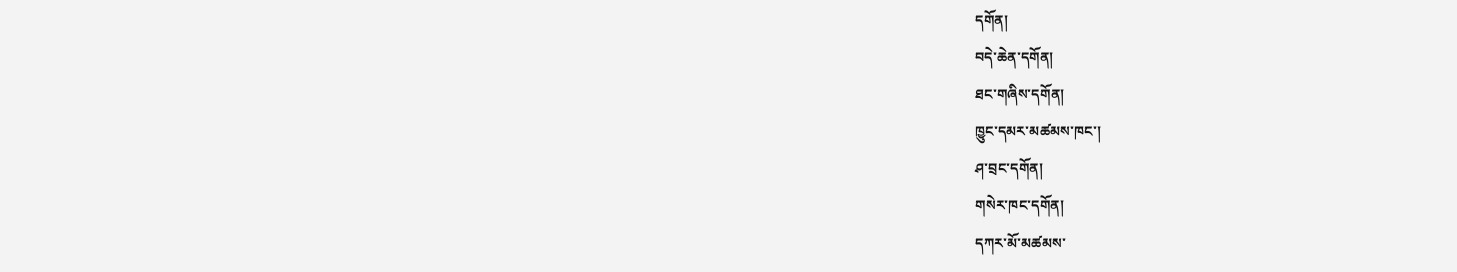དགོན།
བདེ་ཆེན་དགོན།
ཐང་གཞིས་དགོན།
ཁྱུང་དམར་མཚམས་ཁང་།
ཤ་བྲང་དགོན།
གསེར་ཁང་དགོན།
དཀར་མོ་མཚམས་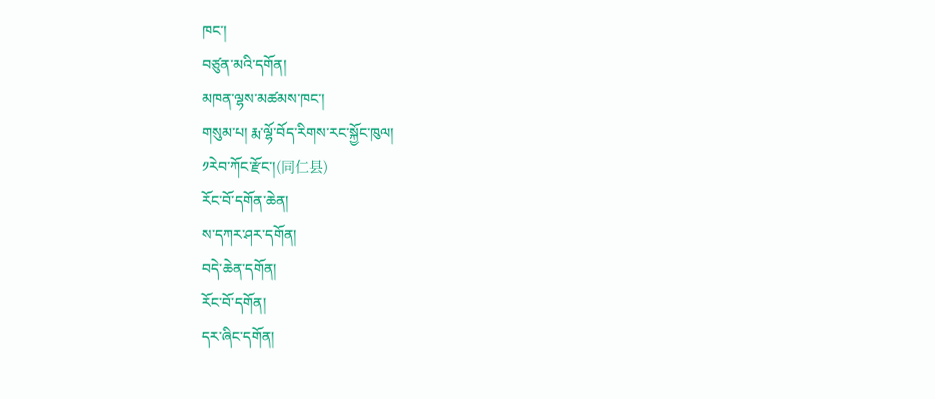ཁང་།
བཙུན་མའི་དགོན།
མཁན་ལྷས་མཚམས་ཁང་།
གསུམ་པ། རྨ་ལྷོ་བོད་རིགས་རང་སྐྱོང་ཁུལ།
༡རེབ་ཀོང་རྫོང་།(同仁县)
རོང་བོ་དགོན་ཆེན།
ས་དཀར་ཤར་དགོན།
བདེ་ཆེན་དགོན།
རོང་བོ་དགོན།
དར་ཞིང་དགོན།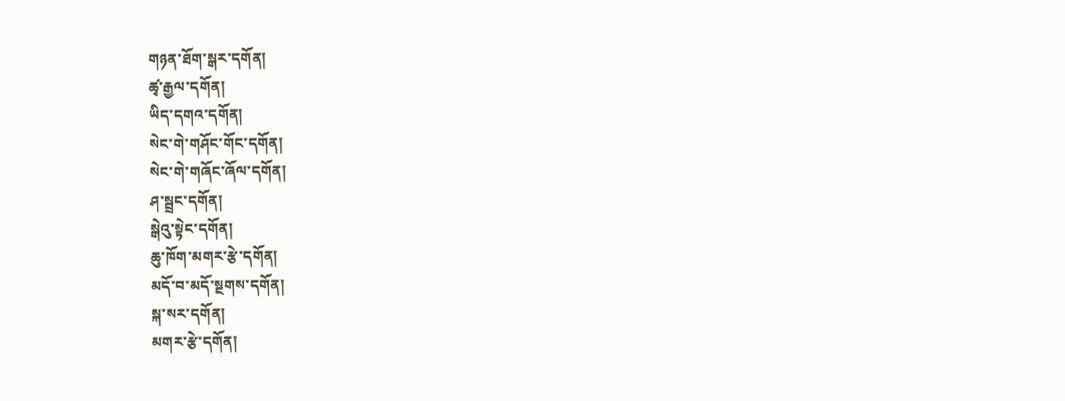གཉན་ཐོག་སྒར་དགོན།
ཚྭ་རྒྱལ་དགོན།
ཡིད་དགའ་དགོན།
སེང་གེ་གཤོང་གོང་དགོན།
སེང་གེ་གཞོང་ཞོལ་དགོན།
ཤ་སྦྲང་དགོན།
སྒེའུ་སྟེང་དགོན།
ཆུ་ཁོག་མགར་རྩེ་དགོན།
མདོ་བ་མདོ་སྔགས་དགོན།
སྐ་སར་དགོན།
མགར་རྩེ་དགོན།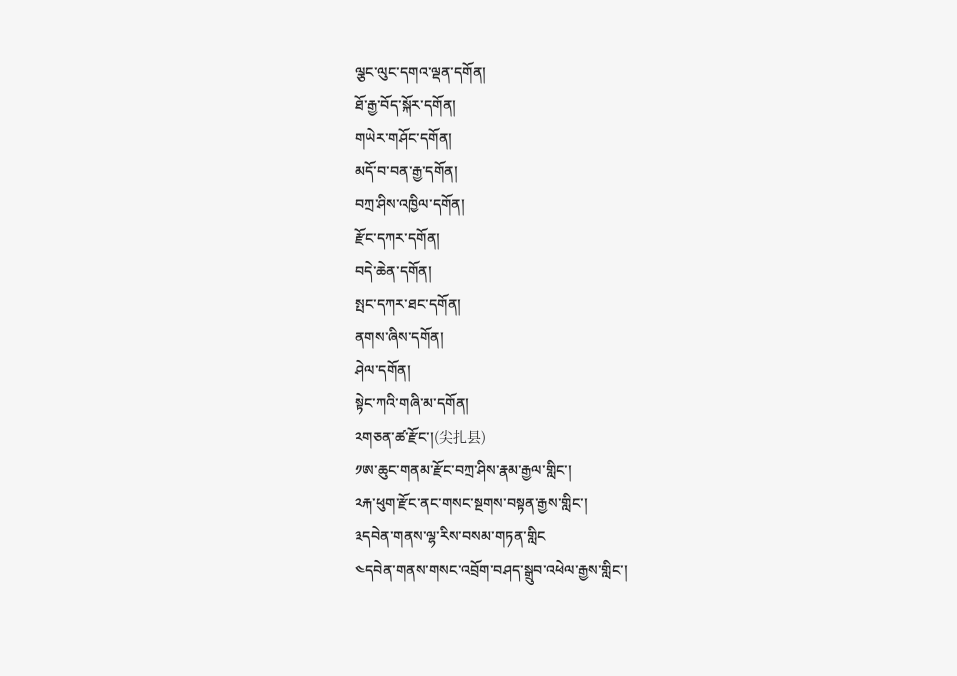ལྕང་ལུང་དགའ་ལྡན་དགོན།
ཐོ་རྒྱ་བོད་སྐོར་དགོན།
གཡེར་གཤོང་དགོན།
མདོ་བ་བན་རྒྱ་དགོན།
བཀྲ་ཤིས་འཁྱིལ་དགོན།
རྫོང་དཀར་དགོན།
བདེ་ཆེན་དགོན།
སྤང་དཀར་ཐང་དགོན།
ནགས་ཞིས་དགོན།
ཤེལ་དགོན།
སྟེང་ཀའི་གཞི་མ་དགོན།
༢གཅན་ཚ་རྫོང་།(尖扎县)
༡ཨ་ཆུང་གནམ་རྫོང་བཀྲ་ཤིས་རྣམ་རྒྱལ་གླིང་།
༢རྐ་ཕུག་རྫོང་ནང་གསང་སྔགས་བསྟན་རྒྱས་གླིང་།
༣དབེན་གནས་ལྷ་རིས་བསམ་གཏན་གླིང
༤དབེན་གནས་གསང་འབྲོག་བཤད་སྒྲུབ་འཕེལ་རྒྱས་གླིང་།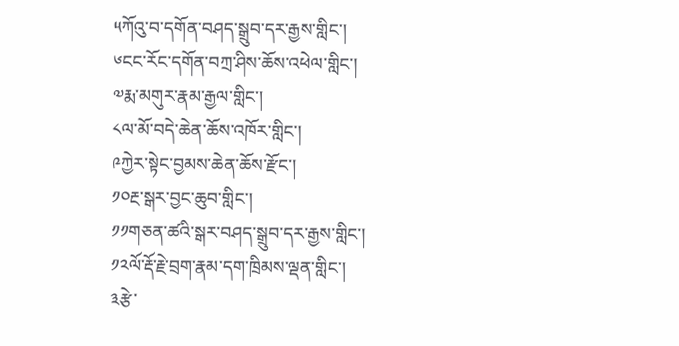༥ཀོའུ་བ་དགོན་བཤད་སྒྲུབ་དར་རྒྱས་གླིང་།
༦ངང་རོང་དགོན་བཀྲ་ཤིས་ཆོས་འཕེལ་གླིང་།
༧རྨ་མགུར་རྣམ་རྒྱལ་གླིང་།
༨ལ་མོ་བདེ་ཆེན་ཆོས་འཁོར་གླིང་།
༩ཀྱེར་སྟེང་བྱམས་ཆེན་ཆོས་རྫོང་།
༡༠རྔ་སྒར་བྱང་ཆུབ་གླིང་།
༡༡གཅན་ཚའི་སྒར་བཤད་སྒྲུབ་དར་རྒྱས་གླིང་།
༡༢ལོ་རྡོ་རྗེ་བྲག་རྣམ་དག་ཁྲིམས་ལྡན་གླིང་།
༣རྩེ་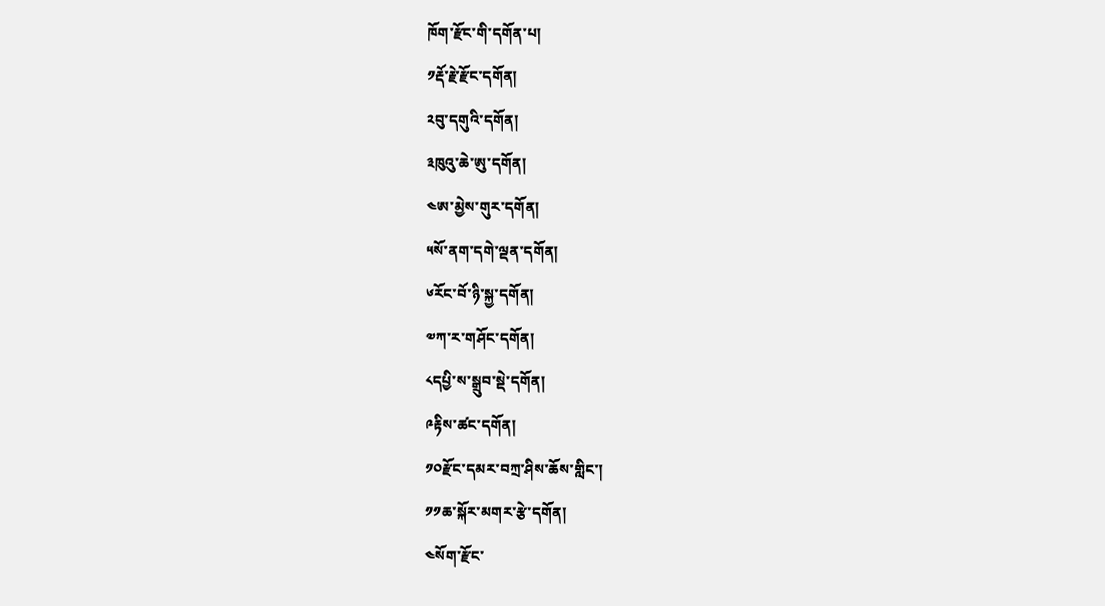ཁོག་རྫོང་གི་དགོན་པ།
༡རྡོ་རྗེ་རྫོང་དགོན།
༢བུ་དགུའི་དགོན།
༣ཁུའུ་ཆེ་ཨུ་དགོན།
༤ཨ་མྱེས་གུར་དགོན།
༥སོ་ནག་དགེ་ལྡན་དགོན།
༦རོང་བོ་ཉི་སྐྱ་དགོན།
༧ཀ་ར་གཤོང་དགོན།
༨དཔྱི་ས་སྒྲུབ་སྡེ་དགོན།
༩རྟིས་ཚང་དགོན།
༡༠རྫོང་དམར་བཀྲ་ཤིས་ཆོས་གླིང་།
༡༡ཆ་སྐོར་མགར་རྩེ་དགོན།
༤སོག་རྫོང་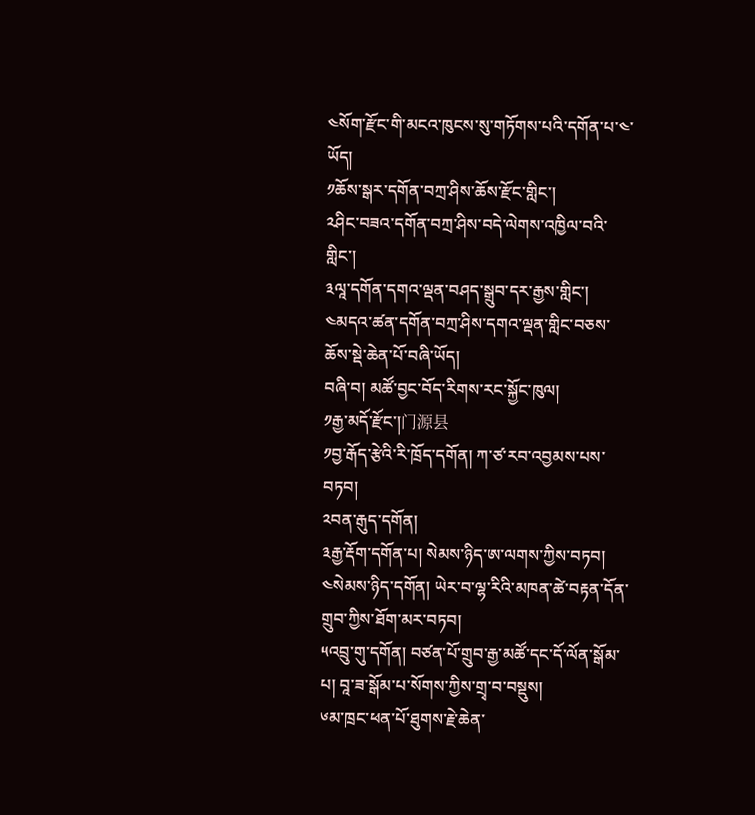༤སོག་རྫོང་གི་མངའ་ཁུངས་སུ་གཏོགས་པའི་དགོན་པ་༤་ཡོད།
༡ཆོས་སྒར་དགོན་བཀྲ་ཤིས་ཆོས་རྫོང་གླིང་།
༢ཤིང་བཟའ་དགོན་བཀྲ་ཤིས་བདེ་ལེགས་འཁྱིལ་བའི་གླིང་།
༣ལཱ་དགོན་དགའ་ལྡན་བཤད་སྒྲུབ་དར་རྒྱས་གླིང་།
༤མདའ་ཚན་དགོན་བཀྲ་ཤིས་དགའ་ལྡན་གླིང་བཅས་ཆོས་སྡེ་ཆེན་པོ་བཞི་ཡོད།
བཞི་བ། མཚོ་བྱང་བོད་རིགས་རང་སྐྱོང་ཁུལ།
༡རྒྱ་མདོ་རྫོང་།门源县
༡བྱ་རྒོད་རྩེའི་རི་ཁྲོད་དགོན། ཀ་ཙ་རབ་འབྱམས་པས་བཏབ།
༢བན་རྒུད་དགོན།
༣རྒྱ་རྡོག་དགོན་པ། སེམས་ཉིད་ཨ་ལགས་ཀྱིས་བཏབ།
༤སེམས་ཉིད་དགོན། ཡེར་བ་ལྷ་རིའི་མཁན་ཚེ་བརྟན་དོན་གྲུབ་ཀྱིས་ཐོག་མར་བཏབ།
༥འབྲུ་གུ་དགོན། བཙན་པོ་གྲུབ་རྒྱ་མཚོ་དང་དོ་ལོན་སྒོམ་པ། བཱ་ཟ་སྒོམ་པ་སོགས་ཀྱིས་གྲྭ་བ་བསྡུས།
༦མ་ཁྲང་ཕན་པོ་ཐུགས་རྗེ་ཆེན་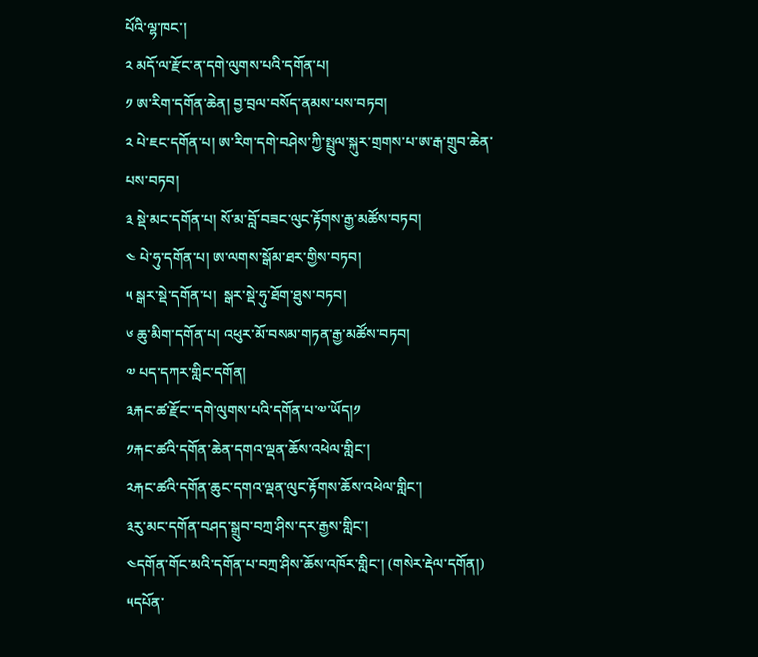པོའི་ལྷ་ཁང་།
༢ མདོ་ལ་རྫོང་ན་དགེ་ལུགས་པའི་དགོན་པ།
༡ ཨ་རིག་དགོན་ཆེན། བྱ་བྲལ་བསོད་ནམས་པས་བཏབ།
༢ པེ་ཇང་དགོན་པ། ཨ་རིག་དགེ་བཤེས་ཀྱི་སྤྲུལ་སྐུར་གྲགས་པ་ཨ་རྒ་གྲུབ་ཆེན་པས་བཏབ།
༣ སྡེ་མང་དགོན་པ། སོ་མ་བློ་བཟང་ལུང་རྟོགས་རྒྱ་མཚོས་བཏབ།
༤ པེ་ཧུ་དགོན་པ། ཨ་ལགས་སྒོམ་ཐར་གྱིས་བཏབ།
༥ སྒར་སྡེ་དགོན་པ།  སྒར་སྡེ་ཧུ་ཐོག་ཐུས་བཏབ།
༦ ཆུ་མིག་དགོན་པ། འཕུར་མོ་བསམ་གཏན་རྒྱ་མཚོས་བཏབ།
༧ པད་དཀར་གླིང་དགོན།
༣རྐང་ཚ་རྫོང་་དགེ་ལུགས་པའི་དགོན་པ་༧་ཡོད།༡
༡རྐང་ཚའི་དགོན་ཆེན་དགའ་ལྡན་ཆོས་འཕེལ་གླིང་།
༢རྐང་ཚའི་དགོན་ཆུང་དགའ་ལྡན་ལུང་རྟོགས་ཆོས་འཕེལ་གླིང་།
༣རུ་མང་དགོན་བཤད་སྒྲུབ་བཀྲ་ཤིས་དར་རྒྱས་གླིང་།
༤དགོན་གོང་མའི་དགོན་པ་བཀྲ་ཤིས་ཆོས་འཁོར་གླིང་། (གསེར་རྡེལ་དགོན།)
༥དཔོན་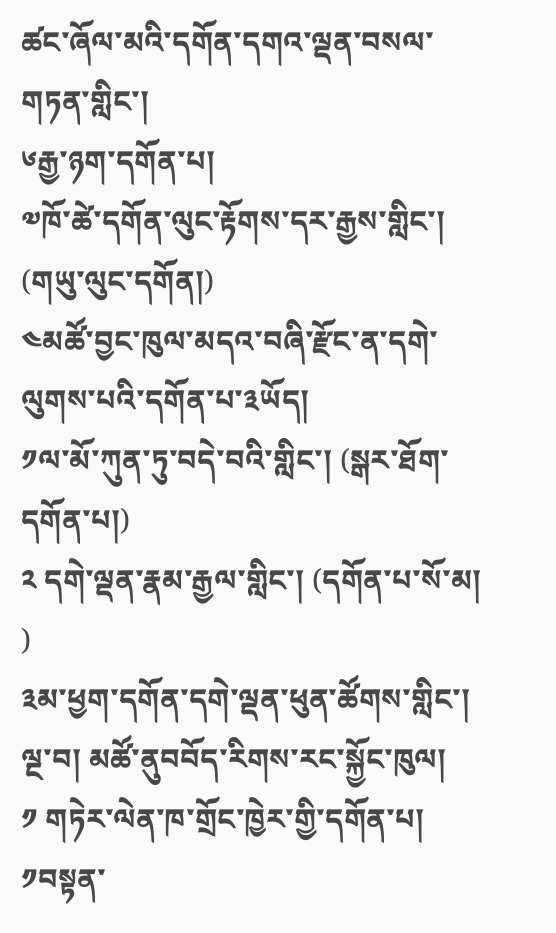ཚང་ཞོལ་མའི་དགོན་དགའ་ལྡན་བསལ་གཏན་གླིང་།
༦རྒྱ་ཉག་དགོན་པ།
༧ཁོ་ཚེ་དགོན་ལུང་རྟོགས་དར་རྒྱས་གླིང་། (གཡུ་ལུང་དགོན།)
༤མཚོ་བྱང་ཁུལ་མདའ་བཞི་རྫོང་ན་དགེ་ལུགས་པའི་དགོན་པ་༣ཡོད།
༡ལ་མོ་ཀུན་ཏུ་བདེ་བའི་གླིང་། (སྒར་ཐོག་དགོན་པ།)
༢ དགེ་ལྡན་རྣམ་རྒྱལ་གླིང་། (དགོན་པ་སོ་མ། )
༣མ་ཕྱག་དགོན་དགེ་ལྡན་ཕུན་ཚོགས་གླིང་།
ལྔ་བ། མཚོ་ནུབབོད་རིགས་རང་སྐྱོང་ཁུལ།
༡ གཏེར་ལེན་ཁ་གྲོང་ཁྱེར་གྱི་དགོན་པ།
༡བསྟན་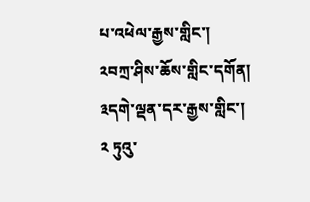པ་འཕེལ་རྒྱས་གླིང་།
༢བཀྲ་ཤིས་ཆོས་གླིང་དགོན།
༣དགེ་ལྡན་དར་རྒྱས་གླིང་།
༢ ཏུའུ་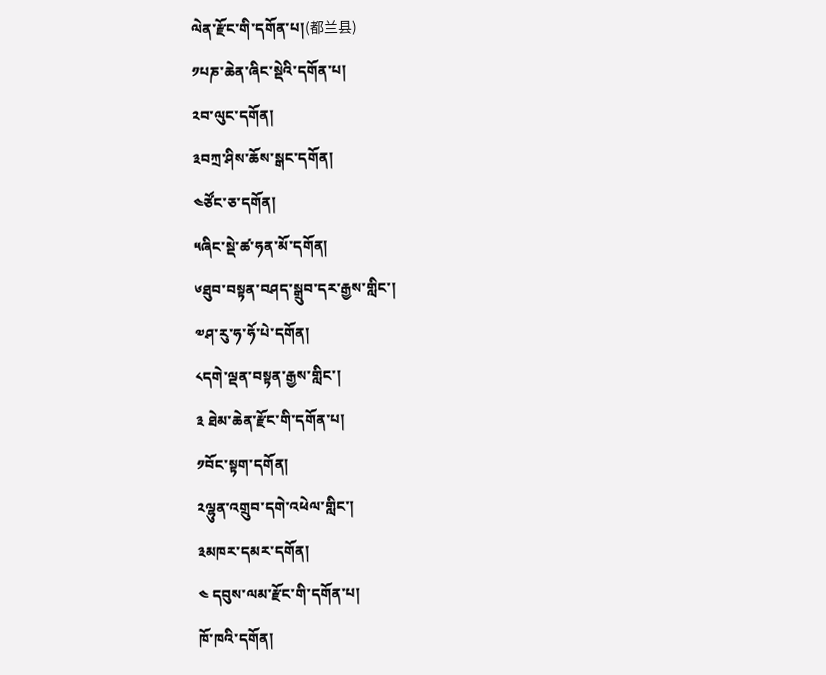ལེན་རྫོང་གི་དགོན་པ།(都兰县)
༡པཎ་ཆེན་ཞིང་སྡེའི་དགོན་པ།
༢བ་ལུང་དགོན།
༣བཀྲ་ཤིས་ཆོས་སྒང་དགོན།
༤ཙོང་ཅ་དགོན།
༥ཞིང་སྡེ་ཚ་ཧན་མོ་དགོན།
༦ཐུབ་བསྟན་བཤད་སྒྲུབ་དར་རྒྱས་གླིང་།
༧ཤ་རུ་ཧ་ཧོ་པེ་དགོན།
༨དགེ་ལྡན་བསྟན་རྒྱས་གླིང་།
༣ ཐེམ་ཆེན་རྫོང་གི་དགོན་པ།
༡བོང་སྟག་དགོན།
༢ལྷུན་འགྲུབ་དགེ་འཕེལ་གླིང་།
༣མཁར་དམར་དགོན།
༤ དབུས་ལམ་རྫོང་གི་དགོན་པ།
ཁོ་ཁའི་དགོན།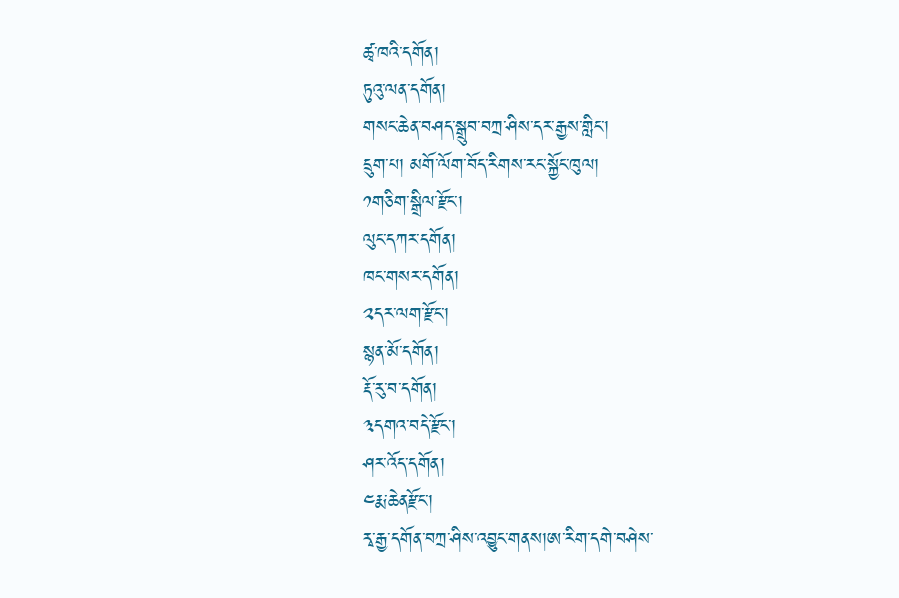ཚྭ་ཁའི་དགོན།
ཏུའུ་ལན་དགོན།
གསང་ཆེན་བཤད་སྒྲུབ་བཀྲ་ཤིས་དར་རྒྱས་གླིང་།
དྲུག་པ། མགོ་ལོག་བོད་རིགས་རང་སྐྱོང་ཁུལ།
༡གཅིག་སྒྲིལ་རྫོང་།
ལུང་དཀར་དགོན།
ཁང་གསར་དགོན།
༢དར་ལག་རྫོང་།
སྙན་མོ་དགོན།
རྡོ་རུ་བ་དགོན།
༣དགའ་བདེ་རྫོང་།
ཤར་འོད་དགོན།
༤རྨ་ཆེནརྫོང་།
རྭ་རྒྱ་དགོན་བཀྲ་ཤིས་འབྱུང་གནས།ཨ་རིག་དགེ་བཤེས་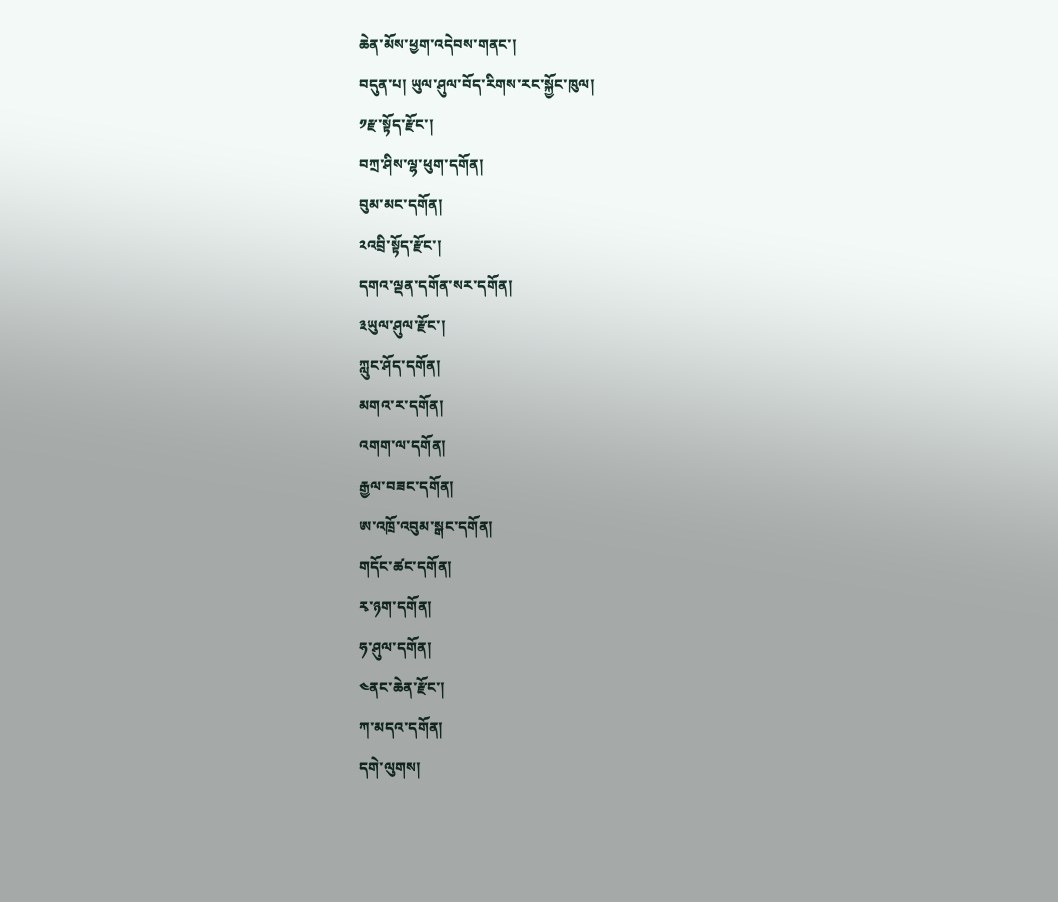ཆེན་མོས་ཕྱག་འདེབས་གནང་།
བདུན་པ། ཡུལ་ཤུལ་བོད་རིགས་རང་སྐྱོང་ཁུལ།
༡རྫ་སྟོད་རྫོང་།
བཀྲ་ཤིས་ལྷ་ཕུག་དགོན།
བུམ་མང་དགོན།
༢འབྲི་སྟོད་རྫོང་།
དགའ་ལྡན་དགོན་སར་དགོན།
༣ཡུལ་ཤུལ་རྫོང་།
ཀླུང་ཤོད་དགོན།
མགའ་ར་དགོན།
འགག་ལ་དགོན།
རྒྱལ་བཟང་དགོན།
ཨ་འཁྲོ་འབུམ་སྒང་དགོན།
གདོང་ཚང་དགོན།
རྭ་ཉག་དགོན།
ཧ་ཤུལ་དགོན།
༤ནང་ཆེན་རྫོང་།
ཀ་མདའ་དགོན།
དགེ་ལུགས།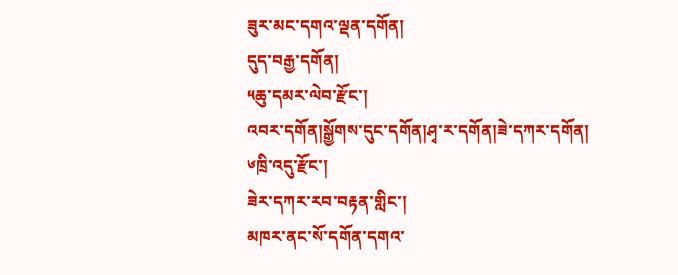ཟུར་མང་དགའ་ལྡན་དགོན།
དུད་བརྒྱ་དགོན།
༥ཆུ་དམར་ལེབ་རྫོང་།
འབར་དགོན།སྒྱོགས་དུང་དགོན།ཤྭ་ར་དགོན།ཟེ་དཀར་དགོན།
༦ཁྲི་འདུ་རྫོང་།
ཟེར་དཀར་རབ་བརྟན་གླིང་།
མཁར་ནང་སོ་དགོན་དགའ་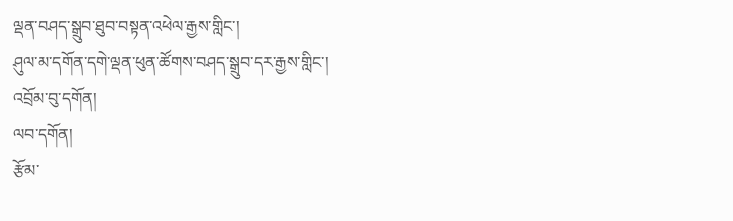ལྡན་བཤད་སྒྲུབ་ཐུབ་བསྟན་འཕེལ་རྒྱས་གླིང་།
ཤུལ་མ་དགོན་དགེ་ལྡན་ཕུན་ཚོགས་བཤད་སྒྲུབ་དར་རྒྱས་གླིང་།
འབྲོམ་བུ་དགོན།
ལབ་དགོན།
རྩོམ་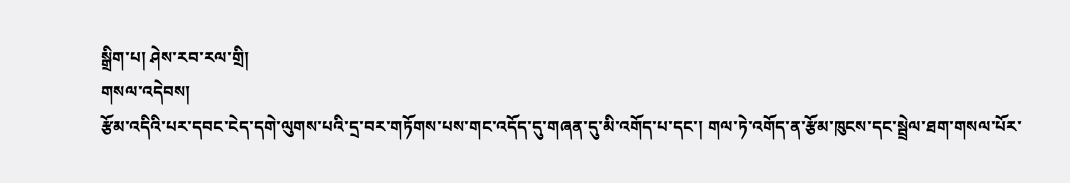སྒྲིག་པ། ཤེས་རབ་རལ་གྲི།
གསལ་འདེབས།
རྩོམ་འདིའི་པར་དབང་ངེད་དགེ་ལུགས་པའི་དྲ་བར་གཏོགས་པས་གང་འདོད་དུ་གཞན་དུ་མི་འགོད་པ་དང་། གལ་ཏེ་འགོད་ན་རྩོམ་ཁུངས་དང་སྦྲེལ་ཐག་གསལ་པོར་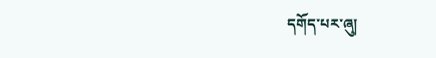དགོད་པར་ཞུ།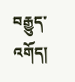བརྒྱུད་འགོད།